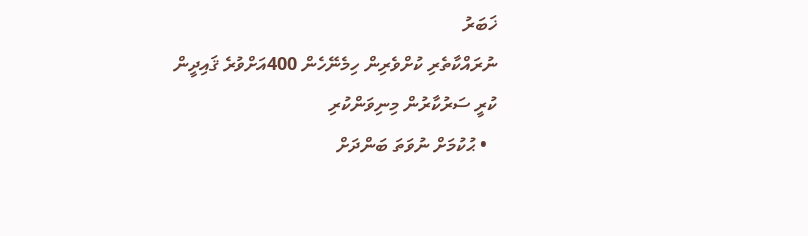ޚަބަރު
ނުރައްކާތެރި ކުށްވެރިން ހިމެނޭހެން 400އަށްވުރެ ޤައިދީން ކުރީ ސަރުކާރުން މިނިވަންކުރި
  • ޙުކުމަށް ނުވަތަ ބަންދަށް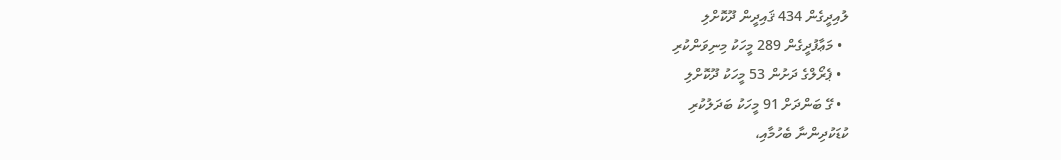ލުއިދީގެން 434 ޤައިދީން ދޫކޮށްލި
  • މަޢާފުދީގެން 289 މީހަކު މިނިވަންކުރި
  • ޕެރޯލްގެ ދަށުން 53 މީހަކު ދޫކޮށްލި
  • ގޭ ބަންދަށް 91 މީހަކު ބަދަލުކުރި
ކުޑަކުދިންނާ ބެހުމާއި،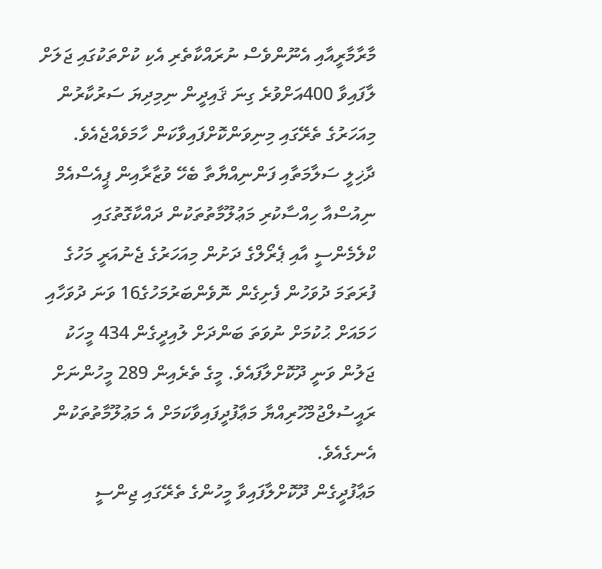މާރާމާރީއާއި އެނޫންވެސް ނުރައްކާތެރި އެކި ކުށްތަކުގައި ޖަލަށް ލާފައިވާ 400އަށްވުރެ ގިނަ ޤައިދީން ނިމިދިޔަ ސަރުކާރުން މިއަހަރުގެ ތެރޭގައި މިނިވަންކޮށްފައިވާކަން ހާމަވެއްޖެއެވެ.
ދާޚިލީ ސަލާމަތާއި ފަންނިއްޔާތާ ބެހޭ ވުޒާރާއިން ޕީއެސްއެމް ނިއުސްއާ ހިއްސާކުރި މަޢުލޫމާތުތަކުން ދައްކާގޮތުގައި ކްލެމެންސީ އާއި ޕެރޯލްގެ ދަށުން މިއަހަރުގެ ޖެނުއަރީ މަހުގެ ފުރަތަމަ ދުވަހުން ފެށިގެން ނޮވެންބަރުމަހުގެ16 ވަނަ ދުވަހާއި ހަމައަށް ޙުކުމަށް ނުވަތަ ބަންދަށް ލުއިދީގެން 434 މީހަކު ޖަލުން ވަނީ ދޫކޮށްލާފައެވެ. މީގެ ތެރެއިން 289 މީހުންނަށް ރައީސުލްޖުމްހޫރިއްޔާ މަޢާފުދީފައިވާކަމަށް އެ މަޢުލޫމާތުތަކުން އެނގެއެވެ.
މަޢާފުދީގެން ދޫކޮށްލާފައިވާ މީހުންގެ ތެރޭގައި ޖިންސީ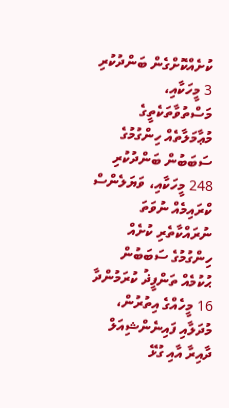ކުށެއްކޮށްގެން ބަންދުކުރި 3 މީހަކާއި، މަސްތުވާތަކެތީގެ މުޢާމަލާތެއް ހިންގުމުގެ ސަބަބުން ބަންދުކުރި 248 މީހަކާއި، ވަޔަލެންސް ކްރައިމެއް ނުވަތަ ނުރައްކާތެރި ކުށެއް ހިންގުމުގެ ސަބަބުން ޙުކުމެއް ތަންފީޛު ކުރަމުންދާ 16 މީހެއްގެ އިތުރުން، މުދަލާއި ފައިނެންޝިއަލް ދާއިރާ އާއި ގުޅޭ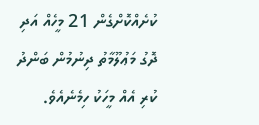ކުށެއްކޮށްގެން 21 މީހެއް އަދި ދޮގު މަޢުލޫމާތު ދިނުމުން ބަންދު ކުރި އެއް މީހަކު ހިމެނެއެވެ.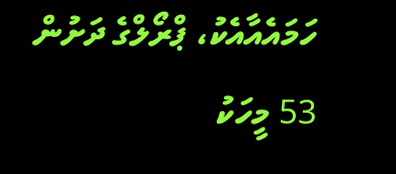ހަމައެއާއެކު، ޕްރޯލްގެ ދަށުން 53 މީހަކު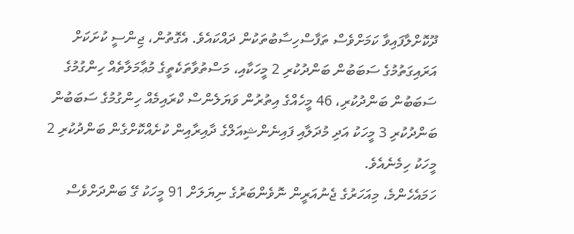ދޫކޮށްލާފައިވާ ކަމަށްވެސް ތަފާސްހިސާބުތަކުން ދައްކައެވެ. އެގޮތުން، ޖިންސީ ކުށަކަށް އަރައިގަތުމުގެ ސަބަބުން ބަންދުކުރި 2 މީހަކާއި، މަސްތުވާތަކެތީގެ މުޢާމަލާތެއް ހިންގުމުގެ ސަބަބުން ބަންދުކުރި، 46 މީހެއްގެ އިތުރުން ވަޔަލެންސް ކްރައިމެއް ހިންގުމުގެ ސަބަބުން ބަންދުކުރި 3 މީހަކު އަދި މުދަލާއި ފައިނެންޝިއަލްގެ ދާއިރާއިން ކުށެއްކޮށްގެން ބަންދުކުރި 2 މީހަކު ހިމެނެއެވެ.
ހަމައެހެންމެ، މިއަހަރުގެ ޖެނުއަރީން ނޮވެންބަރުގެ ނިޔަލަށް 91 މީހަކު ގޭ ބަންދަށްވެސް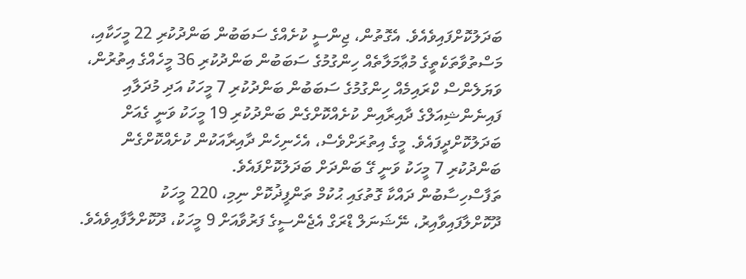ބަދަލުކޮށްފައިވެއެވެ. އެގޮތުން، ޖިންސީ ކުށެއްގެ ސަބަބުން ބަންދުކުރި 22 މީހަކާއި، މަސްތުވާތަކެތީގެ މުޢާމަލާތެއް ހިންގުމުގެ ސަބަބުން ބަންދުކުރި 36 މީހެއްގެ އިތުރުން، ވަޔަލެންސް ކްރައިމެއް ހިންގުމުގެ ސަބަބުން ބަންދުކުރި 7 މީހަކު އަދި މުދަލާއި ފައިނެންޝިއަލްގެ ދާއިރާއިން ކުށެއްކޮށްގެން ބަންދުކުރި 19 މީހަކު ވަނީ ގެއަށް ބަދަލުކޮށްދީފައެވެ. މީގެ އިތުރަށްވެސް، އެހެނިހެން ދާއިރާއަކުން ކުށެއްކޮށްގެން ބަންދުކުރި 7 މީހަކު ވަނީ ގޭ ބަންދަށް ބަދަލުކޮށްފައެވެ.
ތަފާސްހިސާބުން ދައްކާ ގޮތުގައި ޙުކުމް ތަންފީޛުކޮށް ނިމި، 220 މީހަކު ދޫކޮށްލާފައިވާއިރު، ނޭޝަނަލް ޑްރަގް އެޖެންސީގެ ފަރުވާއަށް 9 މީހަކު، ދޫކޮށްލާފާއިވެއެވެ.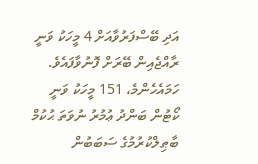އަދި ބޭސްފަރުވާއަށް 4 މީހަކު ވަނީ ރާއްޖެއިން ބޭރަށް ފޮނުވާފައެވެ. ހަމައެހެންމެ، 151 މީހަކު ވަނީ ކޯޓުން ބަންދު ޢުމުރު ނުވަތަ ޙުކުމް ބާޠިލްކުރުމުގެ ސަބަބުން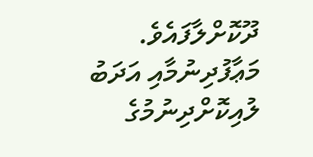ދޫކޮށްލާފައެވެ.
މަޢާފުދިނުމާއި އަދަބު ލުއިކޮށްދިނުމުގެ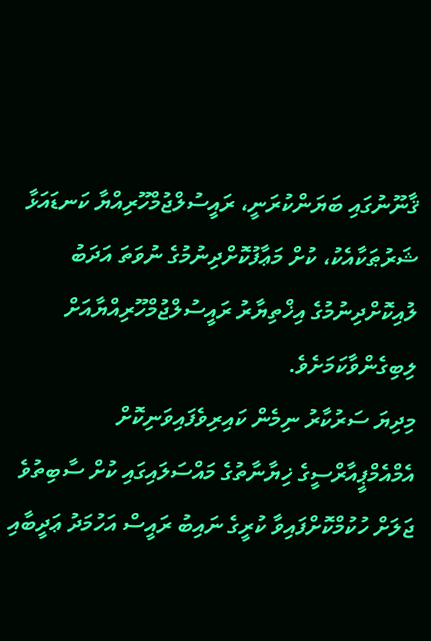ޤާނޫނުގައި ބަޔަންކުރަނީ، ރައީސުލްޖުމްހޫރިއްޔާ ކަނޑައަޅާ ޝަރުޠަކާއެކު، ކުށް މަޢާފުކޮށްދިނުމުގެ ނުވަތަ އަދަބު ލުއިކޮށްދިނުމުގެ އިޚްތިޔާރު ރައީސުލްޖުމްހޫރިއްޔާއަށް ލިބިގެންވާކަމަށެވެ.
މިދިޔަ ސަރުކާރު ނިމެން ކައިރިވެފައިވަނިކޮށް އެމްއެމްޕީއާރްސީގެ ޚިޔާނާތުގެ މައްސަލައިގައި ކުށް ސާބިތުވެ ޖަލަށް ހުކުމްކޮށްފައިވާ ކުރީގެ ނައިބު ރައީސް އަހުމަދު ޢަދީބާއި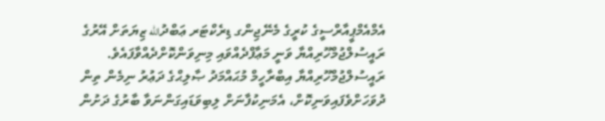އެމްއެމްޕީއާރްސީގެ ކުރީގެ މެނޭޖިންގ ޑިރެކްޓަރ ޢަބްދުالله ޒިޔަތަށް އޭރުގެ ރައީސުލްޖުމްހޫރިއްޔާ ވަނީ މަޢާފްދެއްވައި މިނިވަންކޮށްދެއްވާފައެވެ.
ރައީސުލްޖުމްހޫރިއްޔާ އިބްރާހީމް މުޙައްމަދު ޞާލިޙްގެ ދަޢުރު ނިމެން ތިން ދުވަހަށްވެފައިވަނިކޮށް، އެމަނިކުފާނަށް ލިބިވަޑައިގަންނަވާ ބާރުގެ ދަށުން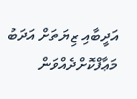އަދީބާއި ޒިޔަތަށް އަދަބު މަޢާފްކޮށްދެއްވަން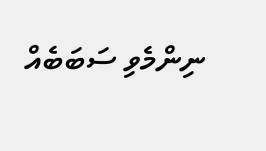ނިންމެވި ސަބަބެއް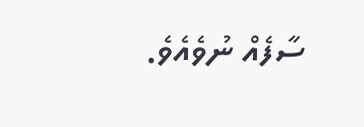ސާފެއް ނުވެއެވެ.